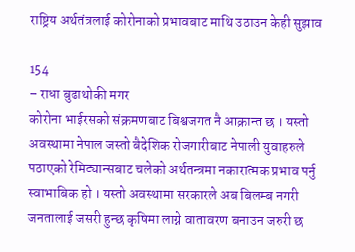राष्ट्रिय अर्थतंत्रलाई कोरोनाको प्रभावबाट माथि उठाउन केही सुझाव

154
– राधा बुढाथोकी मगर
कोरोना भाईरसको संक्रमणबाट बिश्वजगत नै आक्रान्त छ । यस्तो अवस्थामा नेपाल जस्तो बैदेशिक रोजगारीबाट नेपाली युवाहरुले पठाएको रेमिट्यान्सबाट चलेको अर्थतन्त्रमा नकारात्मक प्रभाव पर्नु स्वाभाबिक हो । यस्तो अवस्थामा सरकारले अब बिलम्ब नगरी जनतालाई जसरी हुन्छ कृषिमा लाग्ने वातावरण बनाउन जरुरी छ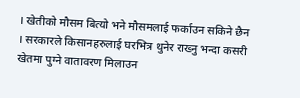। खेतीको मौसम बित्यो भने मौसमलाई फर्काउन सकिने छैन । सरकारले किसानहरुलाई घरभित्र थुनेर राख्नु भन्दा कसरी खेतमा पुग्ने वातावरण मिलाउन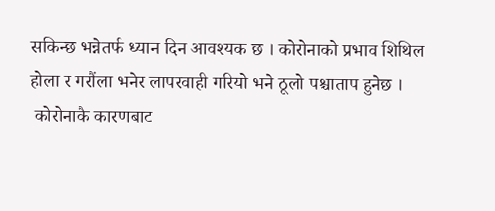सकिन्छ भन्नेतर्फ ध्यान दिन आवश्यक छ । कोरोनाको प्रभाव शिथिल होला र गरौंला भनेर लापरवाही गरियो भने ठूलो पश्चाताप हुनेछ ।
 कोरोनाकै कारणबाट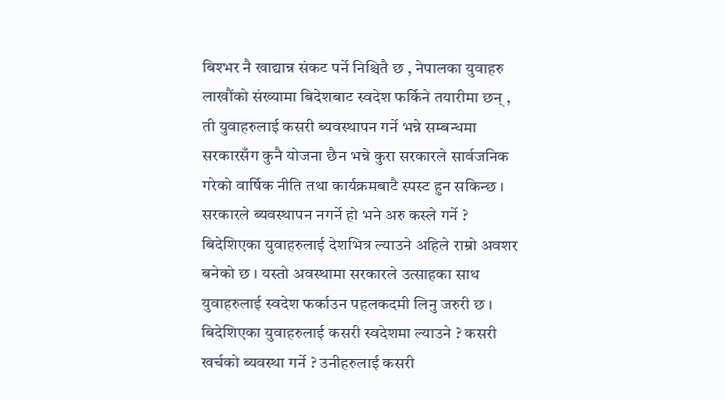बिश्भर नै खाद्यान्न संकट पर्ने निश्चितै छ , नेपालका युवाहरु लाखौंको संख्यामा बिदेशबाट स्वदेश फर्किने तयारीमा छन् , ती युवाहरुलाई कसरी ब्यवस्थापन गर्ने भन्ने सम्बन्धमा सरकारसँग कुनै योजना छैन भन्ने कुरा सरकारले सार्वजनिक गरेको वार्षिक नीति तथा कार्यक्रमबाटै स्पस्ट हुन सकिन्छ । सरकारले ब्यवस्थापन नगर्ने हो भने अरु कस्ले गर्ने ?
बिदेशिएका युवाहरुलाई देशभित्र ल्याउने अहिले राम्रो अवशर बनेको छ । यस्तो अवस्थामा सरकारले उत्साहका साथ युवाहरुलाई स्वदेश फर्काउन पहलकदमी लिनु जरुरी छ । बिदेशिएका युवाहरुलाई कसरी स्वदेशमा ल्याउने ? कसरी खर्चको ब्यवस्था गर्ने ? उनीहरुलाई कसरी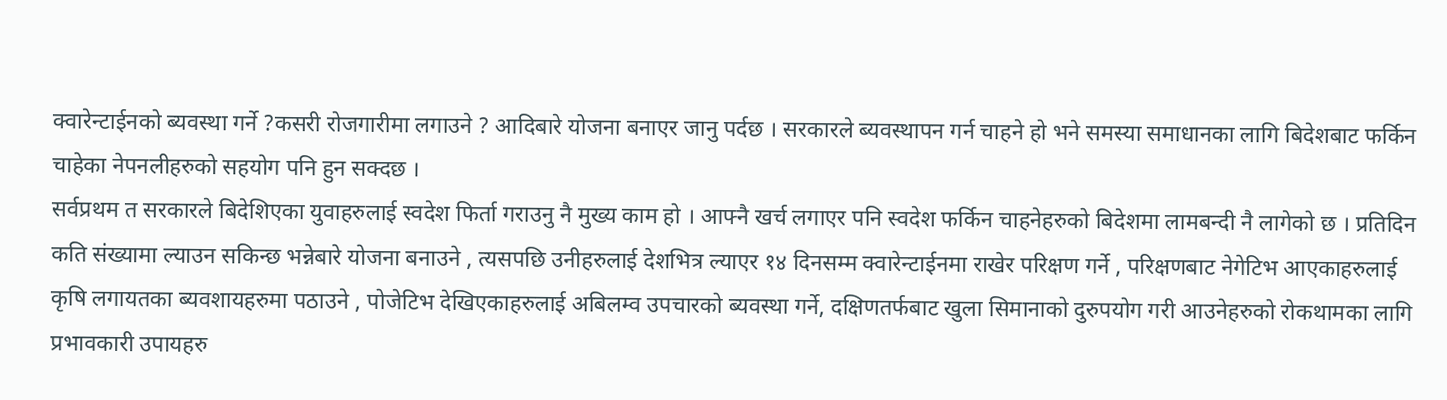क्वारेन्टाईनको ब्यवस्था गर्ने ?कसरी रोजगारीमा लगाउने ? आदिबारे योजना बनाएर जानु पर्दछ । सरकारले ब्यवस्थापन गर्न चाहने हो भने समस्या समाधानका लागि बिदेशबाट फर्किन चाहेका नेपनलीहरुको सहयोग पनि हुन सक्दछ ।
सर्वप्रथम त सरकारले बिदेशिएका युवाहरुलाई स्वदेश फिर्ता गराउनु नै मुख्य काम हो । आफ्नै खर्च लगाएर पनि स्वदेश फर्किन चाहनेहरुको बिदेशमा लामबन्दी नै लागेको छ । प्रतिदिन कति संख्यामा ल्याउन सकिन्छ भन्नेबारे योजना बनाउने , त्यसपछि उनीहरुलाई देशभित्र ल्याएर १४ दिनसम्म क्वारेन्टाईनमा राखेर परिक्षण गर्ने , परिक्षणबाट नेगेटिभ आएकाहरुलाई कृषि लगायतका ब्यवशायहरुमा पठाउने , पोजेटिभ देखिएकाहरुलाई अबिलम्व उपचारको ब्यवस्था गर्ने, दक्षिणतर्फबाट खुला सिमानाको दुरुपयोग गरी आउनेहरुको रोकथामका लागि प्रभावकारी उपायहरु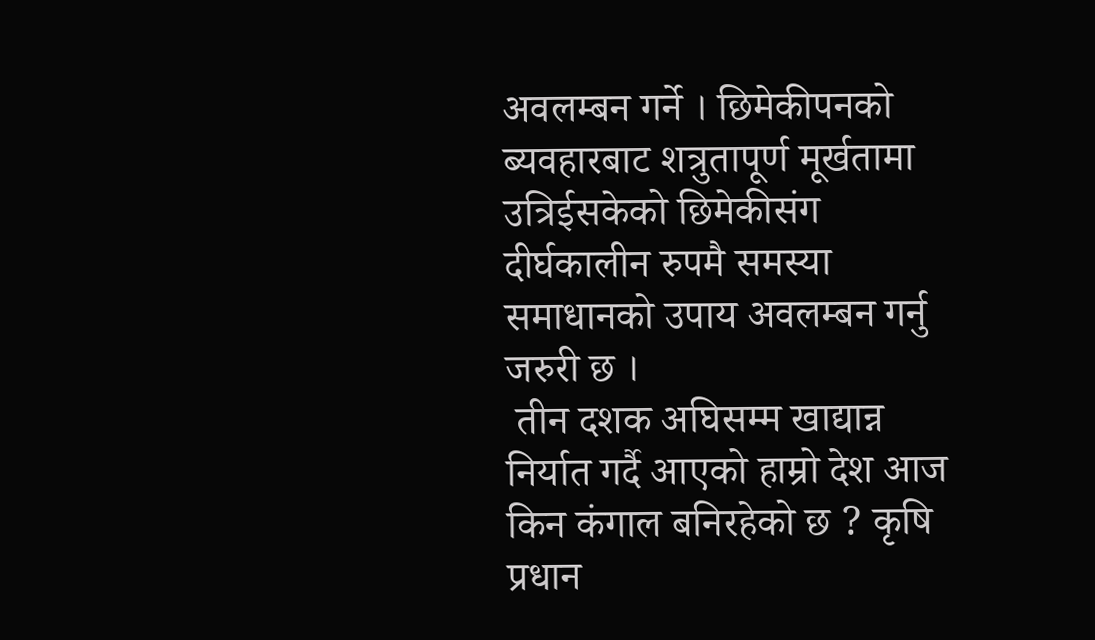अवलम्बन गर्ने । छिमेकीपनको ब्यवहारबाट शत्रुतापूर्ण मूर्खतामा उत्रिईसकेको छिमेकीसंग दीर्घकालीन रुपमै समस्या समाधानको उपाय अवलम्बन गर्नु जरुरी छ ।
 तीन दशक अघिसम्म खाद्यान्न निर्यात गर्दै आएको हाम्रो देश आज किन कंगाल बनिरहेको छ ? कृषि प्रधान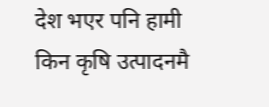देश भएर पनि हामी किन कृषि उत्पादनमै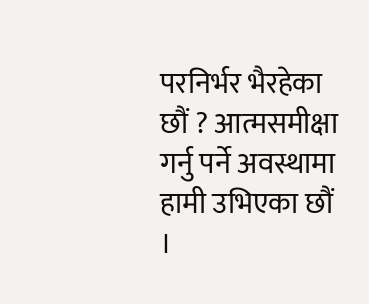परनिर्भर भैरहेका छौं ? आत्मसमीक्षा गर्नु पर्ने अवस्थामा हामी उभिएका छौं ।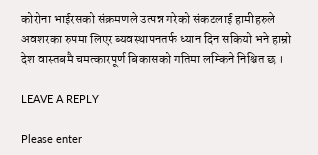कोरोना भाईरसको संक्रमणले उत्पन्न गरेको संकटलाई हामीहरुले अवशरका रुपमा लिएर ब्यवस्थापनतर्फ ध्यान दिन सकियो भने हाम्रो देश वास्तबमै चमत्कारपूर्ण बिकासको गतिमा लम्किने निश्चित छ ।

LEAVE A REPLY

Please enter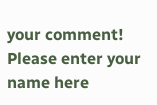your comment!
Please enter your name here